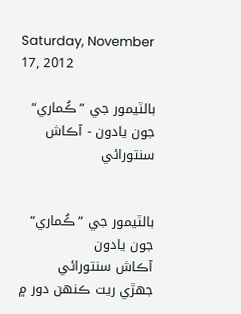Saturday, November 17, 2012

بالٽيمور جي ”ڪُماري“ جون يادون - آڪاش سنتورائي


بالٽيمور جي ”ڪُماري“ جون يادون
آڪاش سنتورائي
جهڙي ريت ڪنهن دور ۾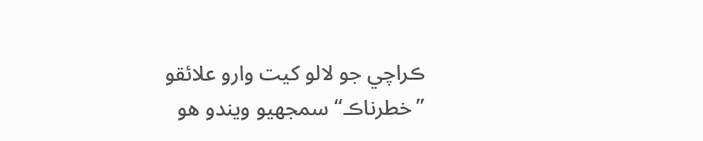ڪراچي جو لالو کيت وارو علائقو ”خطرناڪ“ سمجهيو ويندو هو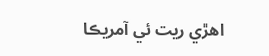اهڙي ريت ئي آمريڪا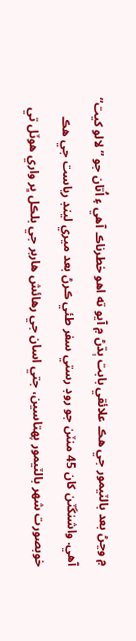۾ وڃڻ بعد بالٽيمور جي هڪ علائقي بابت ٻڌڻ ۾ آيو ته اهو خطرناڪ آهي ۽ اُتان جو ”لالو کيت“ آهي. واشنگٽن کان 45 منٽن جو روڊ رستي سفر طئي ڪرڻ بعد ميري لينڊ رياست جي هڪ خوبصورت شهر بالٽيمور پهتاسين، جتي اسان جي رهائش هاربر جي بلڪل ڀر واري هوٽل تي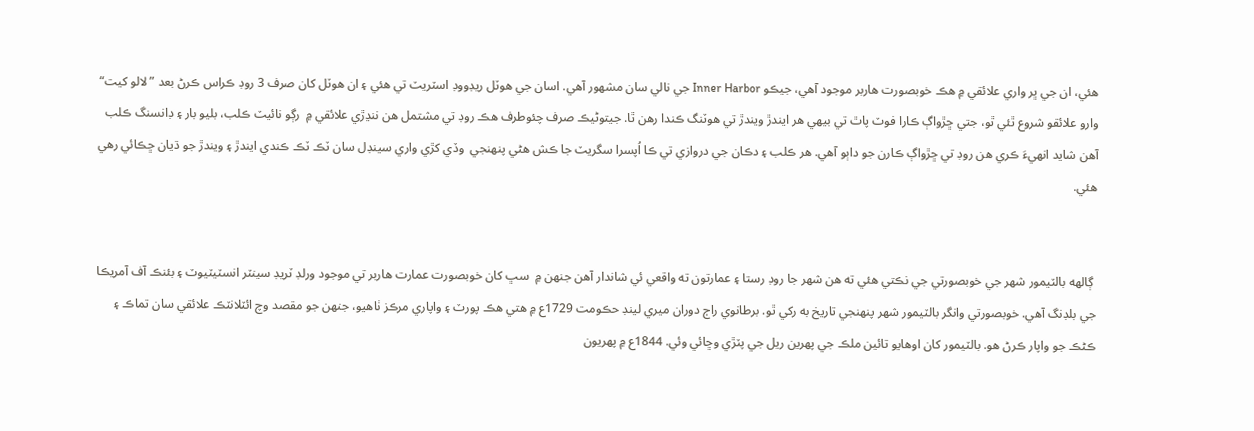هئي، ان جي ڀر واري علائقي ۾ هڪ خوبصورت هاربر موجود آهي، جيڪو Inner Harbor جي نالي سان مشهور آهي. اسان جي هوٽل ريڊووڊ اسٽريٽ تي هئي ۽ ان هوٽل کان صرف 3 روڊ ڪراس ڪرڻ بعد ”لالو کيت“ وارو علائقو شروع ٿئي ٿو، جتي ڇڙواڳ ڪارا فوٽ پاٿ تي بيهي هر ايندڙ ويندڙ تي هوٽنگ ڪندا رهن ٿا. جيتوڻيڪ صرف چئوطرف هڪ روڊ تي مشتمل هن ننڍڙي علائقي ۾  رڳو نائيٽ ڪلب، بليو بار ۽ ڊانسنگ ڪلب آهن شايد انهيءَ ڪري هن روڊ تي ڇڙواڳ ڪارن جو داٻو آهي. هر ڪلب ۽ دڪان جي دروازي تي ڪا اُپسرا سگريٽ جا ڪش هڻي پنهنجي  وڏي کڙي واري سينڊل سان ٽڪ ٽڪ ڪندي ايندڙ ۽ ويندڙ جو ڌيان ڇڪائي رهي هئي.


 ڳالهه بالٽيمور شهر جي خوبصورتي جي نڪتي هئي ته هن شهر جا روڊ رستا ۽ عمارتون ته واقعي ئي شاندار آهن جنهن ۾  سڀ کان خوبصورت عمارت هاربر تي موجود ورلڊ ٽريڊ سينٽر انسٽيٽيوٽ ۽ بئنڪ آف آمريڪا جي بلڊنگ آهي. خوبصورتي وانگر بالٽيمور شهر پنهنجي تاريخ به رکي ٿو. برطانوي راڄ دوران ميري لينڊ حڪومت 1729ع ۾ هتي هڪ پورٽ ۽ واپاري مرڪز ٺاهيو، جنهن جو مقصد وچ ائٽلانٽڪ علائقي سان تماڪ ۽ ڪڻڪ جو واپار ڪرڻ هو. بالٽيمور کان اوهايو تائين ملڪ جي پهرين ريل جي پٽڙي وڇائي وئي. 1844ع ۾ پهريون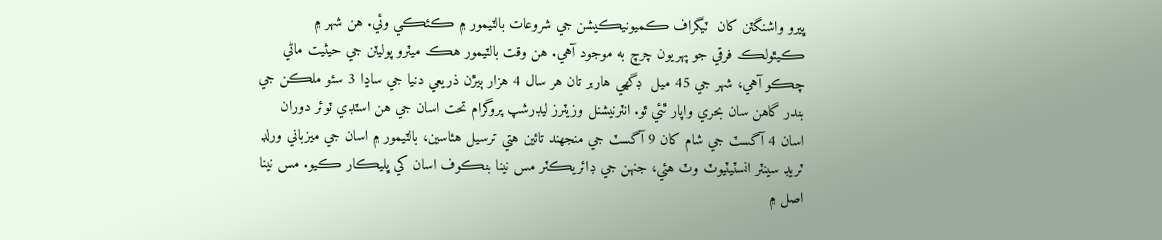ڀيرو واشنگٽن کان  ٽيگراف ڪميونيڪيشن جي شروعات بالٽيمور ۾ ڪئڪي وئي. هن شهر ۾ ڪيٿولڪ فرقي جو پهريون چرچ به موجود آهي. هن وقت بالٽيمور هڪ ميٽرو پوليٽن جي حيثيت ماڻي چڪو آهي، شهر جي 45 ميل  ڊگهي هاربر تان هر سال 4 هزار ٻيڙن ذريعي دنيا جي ساڍا 3 سئو ملڪن جي بندر گاهن سان بحري واپار ٿئي ٿو. انٽرنيشنل وزيٽرز ليڊرشپ پروگرام تحت اسان جي هن اسٽڊي ٽوئر دوران اسان 4 آگسٽ جي شام کان 9 آگسٽ جي منجهند تائين هتي ترسيل هئاسين، بالٽيمور ۾ اسان جي ميزباني ورلڊ ٽريڊ سينٽر انسٽيٽيوٽ وٽ هئي، جنهن جي ڊائريڪٽر مس نينا بنڪوف اسان کي ڀليڪار ڪيو. مس نينا اصل ۾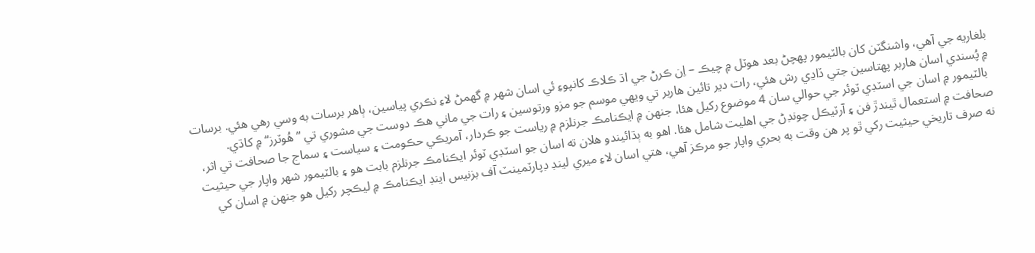بلغاريه جي آهي، واشنگٽن کان بالٽيمور پهچڻ بعد هوٽل ۾ چيڪ – اِن ڪرڻ جي اڌ ڪلاڪ کانپوءِ ئي اسان شهر ۾ گهمڻ لاءِ نڪري پياسين، ٻاهر برسات به وسي رهي هئي. برسات ۾ پُسندي اسان هاربر پهتاسين جتي ڏاڍي رش هئي، رات دير تائين هاربر تي ويهي موسم جو مزو ورتوسين ۽ رات جي ماني هڪ دوست جي مشوري تي ”هُوٽرز“ ۾ کاڌي.
 بالٽيمور ۾ اسان جي اسٽڊي ٽوئر جي حوالي سان 4 موضوع رکيل هئا، جنهن ۾ ايڪنامڪ جرنلزم ۾ رياست جو ڪردار، آمريڪي حڪومت ۽ سياست ۽ سماج جا صحافت تي اثر، صحافت ۾ استعمال ٿيندڙ فن ۽ آرٽيڪل چونڊڻ جي اهليت شامل هئا. اهو به ٻڌائيندو هلان ته اسان جو اسٽڊي ٽوئر ايڪنامڪ جرنلزم بابت هو ۽ بالٽيمور شهر واپار جي حيثيت نه صرف تاريخي حيثيت رکي ٿو پر هن وقت به بحري واپار جو مرڪز آهي، هتي اسان لاءِ ميري لينڊ ڊپارٽمينٽ آف بزنيس اينڊ ايڪنامڪ ۾ ليڪچر رکيل هو جنهن ۾ اسان کي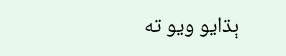ٻڌايو ويو ته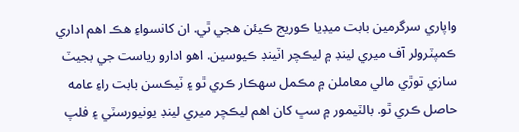واپاري سرگرمين بابت ميڊيا ڪوريج ڪيئن هجي ٿي. ان کانسواءِ هڪ اهم اداري ڪمپٽرولر آف ميري لينڊ ۾ ليڪچر اٽينڊ ڪيوسين. اهو ادارو رياست جي بجيٽ سازي توڙي مالي معاملن ۾ مڪمل سهڪار ڪري ٿو ۽ ٽيڪسن بابت راءِ عامه حاصل ڪري ٿو. بالٽيمور ۾ سڀ کان اهم ليڪچر ميري لينڊ يونيورسٽي ۽ فلپ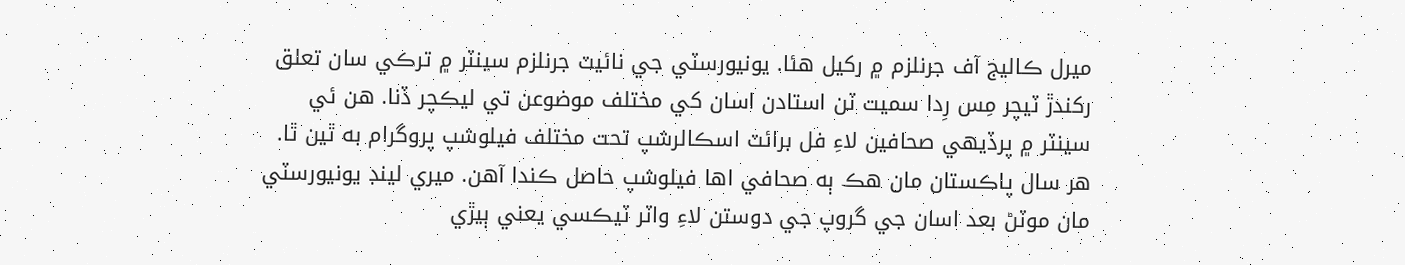ميرل ڪاليج آف جرنلزم ۾ رکيل هئا. يونيورسٽي جي نائيٽ جرنلزم سينٽر ۾ ترڪي سان تعلق رکندڙ ٽيچر مِس رِدا سميت ٽن استادن اسان کي مختلف موضوعن تي ليڪچر ڏنا. هن ئي سينٽر ۾ پرڏيهي صحافين لاءِ فل برائٽ اسڪالرشپ تحت مختلف فيلوشپ پروگرام به ٿين ٿا. هر سال پاڪستان مان هڪ ٻه صحافي اها فيلوشپ حاصل ڪندا آهن. ميري لينڊ يونيورسٽي مان موٽڻ بعد اسان جي گروپ جي دوستن لاءِ واٽر ٽيڪسي يعني ٻيڙي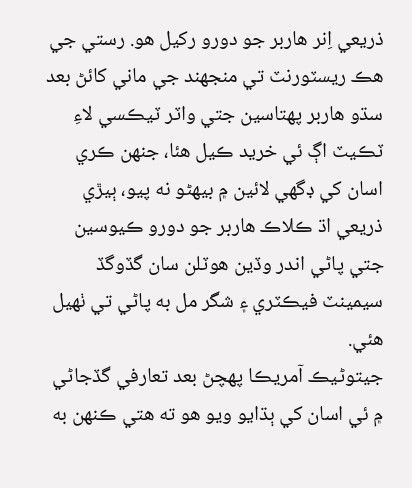ذريعي اِنر هاربر جو دورو رکيل هو. رستي جي هڪ ريسٽورنٽ تي منجهند جي ماني کائڻ بعد سڌو هاربر پهتاسين جتي واٽر ٽيڪسي لاءِ ٽڪيٽ اڳ ئي خريد ڪيل هئا، جنهن ڪري اسان کي ڊگهي لائين ۾ بيهڻو نه پيو، ٻيڙي ذريعي اڌ ڪلاڪ هاربر جو دورو ڪيوسين جتي پاڻي اندر وڏين هوٽلن سان گڏوگڏ سيمينٽ فيڪٽري ۽ شگر مل به پاڻي تي ٺهيل هئي.
جيتوڻيڪ آمريڪا پهچڻ بعد تعارفي گڏجاڻي ۾ ئي اسان کي ٻڌايو ويو هو ته هتي ڪنهن به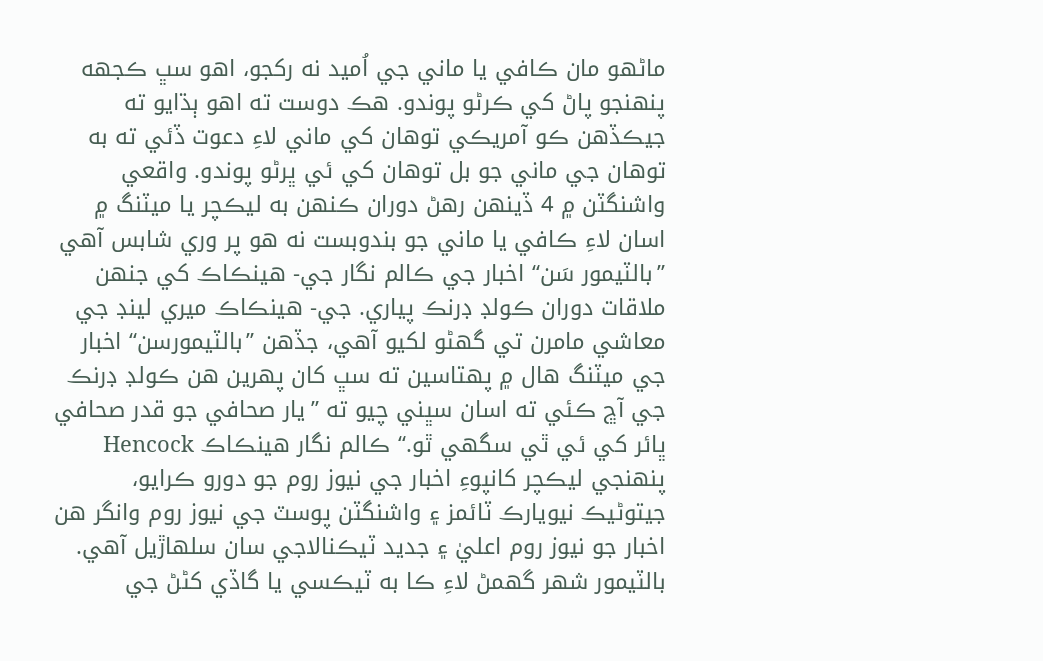ماڻهو مان ڪافي يا ماني جي اُميد نه رکجو، اهو سڀ ڪجهه پنهنجو پاڻ کي ڪرڻو پوندو. هڪ دوست ته اهو ٻڌايو ته جيڪڏهن ڪو آمريڪي توهان کي ماني لاءِ دعوت ڏئي ته به توهان جي ماني جو بل توهان کي ئي ڀرڻو پوندو. واقعي واشنگٽن ۾ 4 ڏينهن رهڻ دوران ڪنهن به ليڪچر يا ميٽنگ ۾ اسان لاءِ ڪافي يا ماني جو بندوبست نه هو پر وري شابس آهي ”بالٽيمور سَن“ اخبار جي ڪالم نگار جي- هينڪاڪ کي جنهن ملاقات دوران ڪولڊ ڊرنڪ پياري. جي- هينڪاڪ ميري لينڊ جي معاشي مامرن تي گهڻو لکيو آهي، جڏهن ”بالٽيمورسن“ اخبار جي ميٽنگ هال ۾ پهتاسين ته سڀ کان پهرين هن ڪولڊ ڊرنڪ جي آڇ ڪئي ته اسان سڀني چيو ته ”يار صحافي جو قدر صحافي ڀائر کي ئي ٿي سگهي ٿو.“ ڪالم نگار هينڪاڪ Hencock پنهنجي ليڪچر کانپوءِ اخبار جي نيوز روم جو دورو ڪرايو، جيتوڻيڪ نيويارڪ ٽائمز ۽ واشنگٽن پوسٽ جي نيوز روم وانگر هن اخبار جو نيوز روم اعليٰ ۽ جديد ٽيڪنالاجي سان سلهاڙيل آهي.
بالٽيمور شهر گهمڻ لاءِ ڪا به ٽيڪسي يا گاڏي کڻڻ جي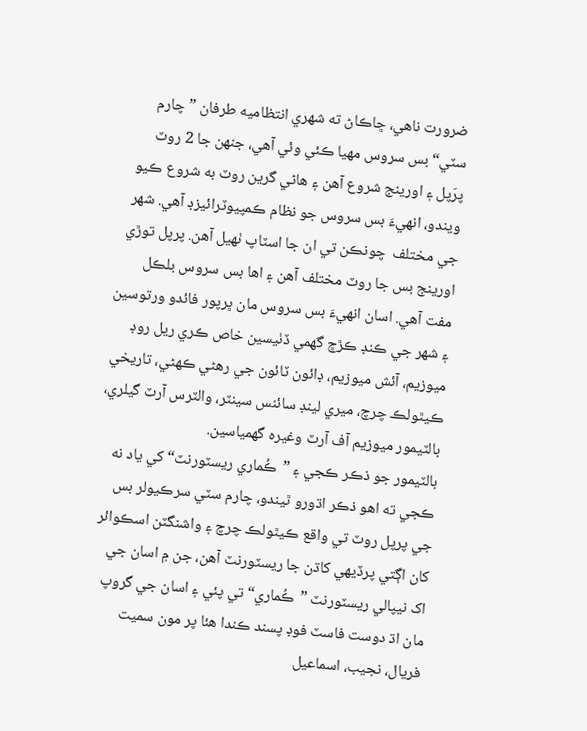ضرورت ناهي، ڇاڪاڻ ته شهري انتظاميه طرفان ”چارم سٽي“ بس سروس مهيا ڪئي وئي آهي، جنهن جا 2 روٽ پرَپل ۽ اورينج شروع آهن ۽ هاڻي گرين روٽ به شروع ڪيو ويندو، انهيءَ بس سروس جو نظام ڪمپيوٽرائيزڊ آهي. شهر جي مختلف  چونڪن تي ان جا اسٽاپ ٺهيل آهن. پرپل توڙي اورينج بس جا روٽ مختلف آهن ۽ اها بس سروس بلڪل مفت آهي. اسان انهيءَ بس سروس مان ڀرپور فائدو ورتوسين ۽ شهر جي ڪنڊ ڪڙڇ گهمي ڏٺيسين خاص ڪري ريل روڊ ميوزيم، آئش ميوزيم، ڊائون ٽائون جي رهڻي ڪهڻي، تاريخي ڪيٿولڪ چرچ، ميري لينڊ سائنس سينٽر، والٽرس آرٽ گيلري، بالٽيمور ميوزيم آف آرٽ وغيره گهمياسين.
بالٽيمور جو ذڪر ڪجي ۽ ”ڪُماري ريسٽورنٽ“ کي ياد نه ڪجي ته اهو ذڪر اڌورو ٿيندو، چارم سٽي سرڪيولر بس جي پرپل روٽ تي واقع ڪيٿولڪ چرچ ۽ واشنگٽن اسڪوائر کان اڳتي پرڏيهي کاڌن جا ريسٽورنٽ آهن، جن ۾ اسان جي اک نيپالي ريسٽورنٽ ”ڪُماري“ تي پئي ۽ اسان جي گروپ مان اڌ دوست فاسٽ فوڊ پسند ڪندا هئا پر مون سميت فريال، نجيب، اسماعيل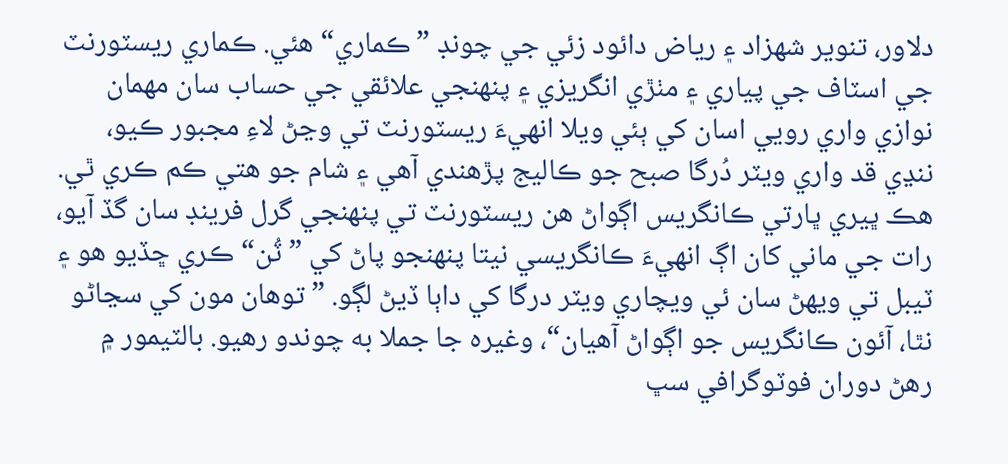دلاور، تنوير شهزاد ۽ رياض دائود زئي جي چونڊ ”ڪماري“ هئي. ڪماري ريسٽورنٽ جي اسٽاف جي پياري ۽ مٺڙي انگريزي ۽ پنهنجي علائقي جي حساب سان مهمان نوازي واري رويي اسان کي ٻئي ويلا انهيءَ ريسٽورنٽ تي وڃڻ لاءِ مجبور ڪيو، ننڍي قد واري ويٽر دُرگا صبح جو ڪاليج پڙهندي آهي ۽ شام جو هتي ڪم ڪري ٿي. هڪ ڀيري ڀارتي ڪانگريس اڳواڻ هن ريسٽورنٽ تي پنهنجي گرل فرينڊ سان گڏ آيو، رات جي ماني کان اڳ انهيءَ ڪانگريسي نيتا پنهنجو پاڻ کي ”ٽُن“ ڪري ڇڏيو هو ۽ ٽيبل تي ويهڻ سان ئي ويچاري ويٽر درگا کي داٻا ڏيڻ لڳو. ”توهان مون کي سڃاڻو نٿا، آئون ڪانگريس جو اڳواڻ آهيان“، وغيره جا جملا به چوندو رهيو. بالٽيمور ۾ رهڻ دوران فوٽوگرافي سڀ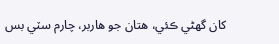کان گهڻي ڪئي، هتان جو هاربر، چارم سٽي بس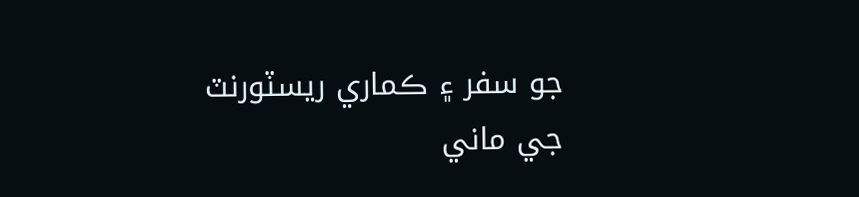جو سفر ۽ ڪماري ريسٽورنٽ جي ماني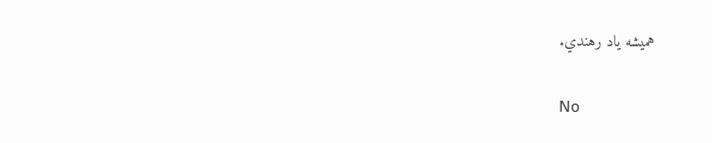هميشه ياد رهندي.

No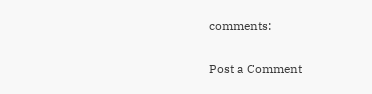comments:

Post a Comment